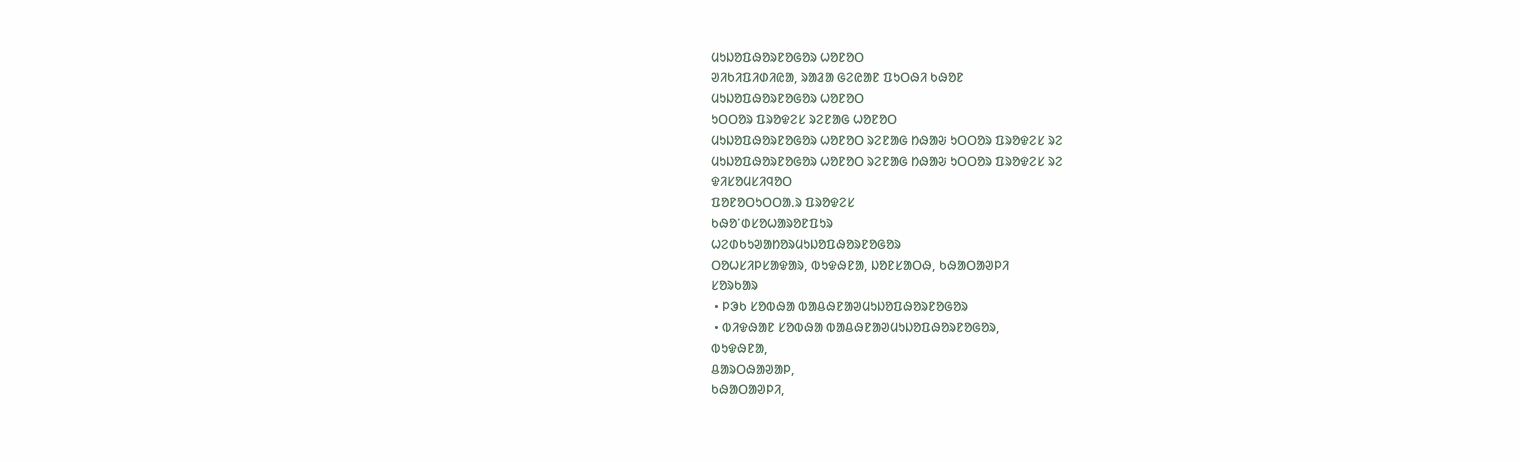ᱢᱩᱡᱚᱯᱷᱚᱨᱱᱚᱜᱚᱨ ᱦᱚᱱᱚᱛ
ᱣᱤᱠᱤᱯᱤᱰᱤᱭᱟ, ᱨᱟᱲᱟ ᱜᱮᱭᱟᱱ ᱯᱩᱛᱷᱤ ᱠᱷᱚᱱ
ᱢᱩᱡᱚᱯᱷᱚᱨᱱᱚᱜᱚᱨ ᱦᱚᱱᱚᱛ
ᱩᱛᱛᱚᱨ ᱯᱨᱚᱫᱮᱥ ᱨᱮᱱᱟᱜ ᱦᱚᱱᱚᱛ
ᱢᱩᱡᱚᱯᱷᱚᱨᱱᱚᱜᱚᱨ ᱦᱚᱱᱚᱛ ᱨᱮᱱᱟᱜ ᱴᱷᱟᱶ ᱩᱛᱛᱚᱨ ᱯᱨᱚᱫᱮᱥ ᱨᱮ
ᱢᱩᱡᱚᱯᱷᱚᱨᱱᱚᱜᱚᱨ ᱦᱚᱱᱚᱛ ᱨᱮᱱᱟᱜ ᱴᱷᱟᱶ ᱩᱛᱛᱚᱨ ᱯᱨᱚᱫᱮᱥ ᱨᱮ
ᱫᱤᱥᱚᱢᱥᱤᱧᱚᱛ
ᱯᱚᱱᱚᱛᱩᱛᱛᱟᱹᱨ ᱯᱨᱚᱫᱮᱥ
ᱠᱷᱚᱸᱰᱥᱚᱦᱟᱨᱚᱱᱯᱩᱨ
ᱦᱮᱰᱠᱩᱣᱟᱴᱚᱨᱢᱩᱡᱚᱯᱷᱚᱨᱱᱚᱜᱚᱨ
ᱛᱚᱦᱥᱤᱞᱥᱟᱫᱟᱨ, ᱵᱩᱫᱷᱱᱟ, ᱡᱚᱱᱥᱟᱛᱷ, ᱠᱷᱟᱛᱟᱣᱞᱤ
ᱥᱚᱨᱠᱟᱨ
 • ᱞᱳᱠ ᱥᱚᱵᱷᱟ ᱵᱟᱪᱷᱱᱟᱣᱢᱩᱡᱚᱯᱷᱚᱨᱱᱚᱜᱚᱨ
 • ᱵᱤᱫᱷᱟᱱ ᱥᱚᱵᱷᱟ ᱵᱟᱪᱷᱱᱟᱣᱢᱩᱡᱚᱯᱷᱚᱨᱱᱚᱜᱚᱨ,
ᱵᱩᱫᱷᱱᱟ,
ᱪᱟᱨᱛᱷᱟᱣᱟᱞ,
ᱠᱷᱟᱛᱟᱣᱞᱤ,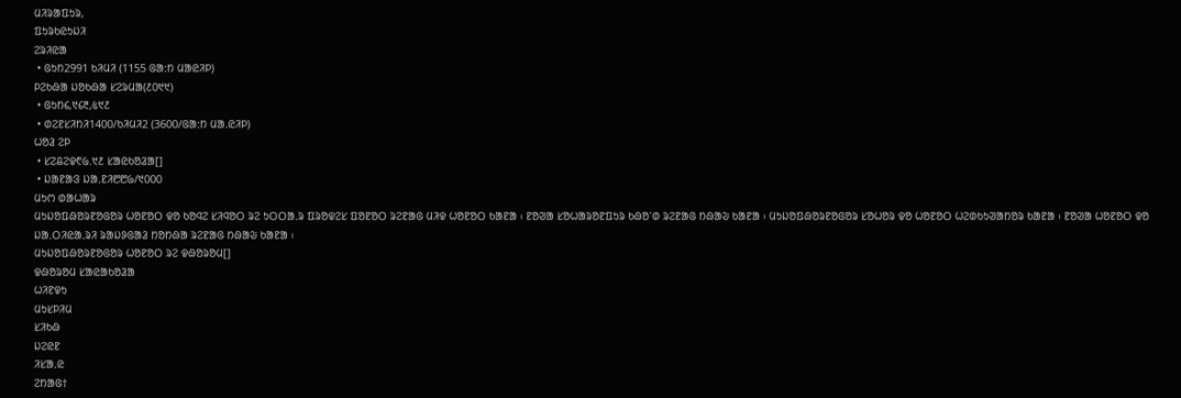ᱢᱤᱨᱟᱯᱩᱨ,
ᱯᱩᱨᱠᱭᱩᱡᱤ
ᱮᱨᱤᱭᱟ
 • ᱜᱩᱴ2991 ᱠᱤᱢᱤ (1155 ᱜᱟᱺᱴ ᱢᱟᱭᱤᱞ)
ᱞᱮᱠᱷᱟ ᱡᱚᱠᱷᱟ ᱥᱮᱨᱢᱟ(᱒᱐᱑᱑)
 • ᱜᱩᱴ᱔,᱑᱔᱓,᱕᱑᱒
 • ᱰᱮᱱᱥᱤᱴᱤ1400/ᱠᱤᱢᱤ2 (3600/ᱜᱟᱺᱴ ᱢᱟᱹᱭᱤᱞ)
ᱦᱚᱲ ᱮᱞ
 • ᱥᱮᱪᱮᱫ᱖᱙.᱑᱒ ᱥᱟᱭᱠᱚᱲᱟ[]
 • ᱡᱟᱱᱟᱝ ᱡᱟᱹᱱᱤ᱘᱘᱙/᱑᱐᱐᱐
ᱢᱩᱬ ᱰᱟᱦᱟᱨ
ᱢᱩᱡᱚᱯᱷᱚᱨᱱᱚᱜᱚᱨ ᱦᱚᱱᱚᱛ ᱫᱚ ᱠᱚᱧᱮ ᱥᱤᱧᱚᱛ ᱨᱮ ᱩᱛᱛᱟᱹᱨ ᱯᱨᱚᱫᱮᱥ ᱯᱚᱱᱚᱛ ᱨᱮᱱᱟᱜ ᱢᱤᱫ ᱦᱚᱱᱚᱛ ᱠᱟᱱᱟ ᱾ ᱱᱚᱣᱟ ᱥᱚᱦᱟᱨᱚᱱᱯᱩᱨ ᱠᱷᱚᱸᱰ ᱨᱮᱱᱟᱜ ᱴᱷᱟᱶ ᱠᱟᱱᱟ ᱾ ᱢᱩᱡᱚᱯᱷᱚᱨᱱᱚᱜᱚᱨ ᱥᱚᱦᱚᱨ ᱫᱚ ᱦᱚᱱᱚᱛ ᱦᱮᱰᱠᱩᱣᱟᱴᱚᱨ ᱠᱟᱱᱟ ᱾ ᱱᱚᱣᱟ ᱦᱚᱱᱚᱛ ᱫᱚ ᱡᱟᱹᱛᱤᱭᱟᱹᱨᱤ ᱨᱟᱡᱽᱜᱟᱲ ᱴᱚᱴᱷᱟ ᱨᱮᱱᱟᱜ ᱴᱷᱟᱶ ᱠᱟᱱᱟ ᱾
ᱢᱩᱡᱚᱯᱷᱚᱨᱱᱚᱜᱚᱨ ᱦᱚᱱᱚᱛ ᱨᱮ ᱫᱷᱚᱨᱚᱢ[]
ᱫᱷᱚᱨᱚᱢ ᱥᱟᱭᱟᱠᱚᱲᱟ
ᱦᱤᱱᱫᱩ
ᱢᱩᱥᱞᱤᱢ
ᱥᱤᱠᱷ
ᱡᱮᱭᱱ
ᱤᱥᱟᱹᱭ
ᱮᱴᱟᱜ†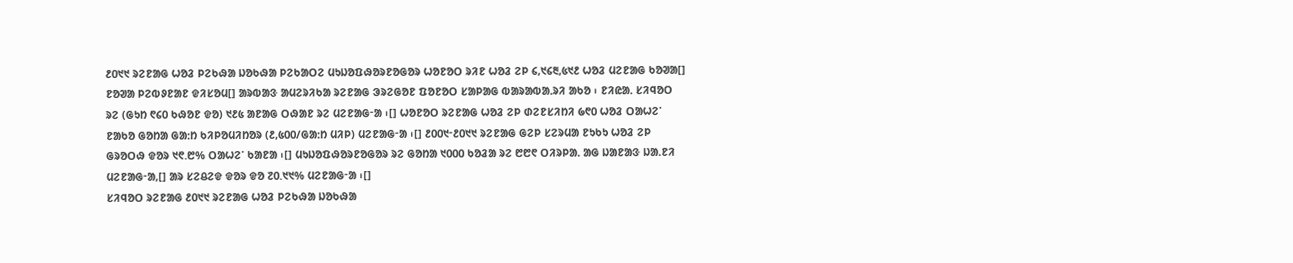᱒᱐᱑᱑ ᱨᱮᱱᱟᱜ ᱦᱚᱲ ᱞᱮᱠᱷᱟ ᱡᱚᱠᱷᱟ ᱞᱮᱠᱟᱛᱮ ᱢᱩᱡᱚᱯᱷᱚᱨᱱᱚᱜᱚᱨ ᱦᱚᱱᱚᱛ ᱨᱤᱱ ᱦᱚᱲ ᱮᱞ ᱔,᱑᱔᱓,᱕᱑᱒ ᱦᱚᱲ ᱢᱮᱱᱟᱜ ᱠᱚᱣᱟ[] ᱱᱚᱣᱟ ᱞᱮᱵᱽᱱᱟᱱ ᱫᱤᱥᱚᱢ[] ᱟᱨᱵᱟᱝ ᱟᱢᱮᱨᱤᱠᱟ ᱨᱮᱱᱟᱜ ᱳᱨᱮᱜᱚᱱ ᱯᱚᱱᱚᱛ ᱥᱟᱞᱟᱜ ᱵᱟᱨᱟᱵᱟᱹᱨᱤ ᱟᱠᱚ ᱾ ᱱᱤᱭᱟᱹ ᱥᱤᱧᱚᱛ ᱨᱮ (ᱜᱩᱴ ᱖᱔᱐ ᱠᱷᱚᱱ ᱫᱚ) ᱑᱒᱕ ᱟᱱᱟᱜ ᱛᱷᱟᱱ ᱨᱮ ᱢᱮᱱᱟᱜᱼᱟ ᱾[] ᱦᱚᱱᱚᱛ ᱨᱮᱱᱟᱜ ᱦᱚᱲ ᱮᱞ ᱰᱮᱱᱥᱤᱴᱤ ᱙᱖᱐ ᱦᱚᱲ ᱛᱟᱦᱮᱸ ᱱᱟᱠᱚ ᱜᱚᱴᱟ ᱜᱟᱺᱴ ᱠᱤᱞᱚᱢᱤᱴᱚᱨ (᱒,᱕᱐᱐/ᱜᱟᱺᱴ ᱢᱤᱞ) ᱢᱮᱱᱟᱜᱼᱟ ᱾[] ᱒᱐᱐᱑ᱼ᱒᱐᱑᱑ ᱨᱮᱱᱟᱜ ᱜᱮᱞ ᱥᱮᱨᱢᱟ ᱱᱩᱠᱩ ᱦᱚᱲ ᱮᱞ ᱜᱨᱚᱛᱷ ᱫᱚᱨ ᱑᱖.᱘% ᱛᱟᱦᱮᱸ ᱠᱟᱱᱟ ᱾[] ᱢᱩᱡᱚᱯᱷᱚᱨᱱᱚᱜᱚᱨ ᱨᱮ ᱜᱚᱴᱟ ᱑᱐᱐᱐ ᱠᱚᱲᱟ ᱨᱮ ᱘᱘᱖ ᱛᱤᱨᱞᱟᱹ ᱟᱜ ᱡᱟᱱᱟᱝ ᱡᱟᱹᱱᱤ ᱢᱮᱱᱟᱜᱼᱟ,[] ᱟᱨ ᱥᱮᱪᱮᱫ ᱫᱚᱨ ᱫᱚ ᱗᱐.᱑᱑% ᱢᱮᱱᱟᱜᱼᱟ ᱾[]
ᱥᱤᱧᱚᱛ ᱨᱮᱱᱟᱜ ᱒᱐᱑᱑ ᱨᱮᱱᱟᱜ ᱦᱚᱲ ᱞᱮᱠᱷᱟ ᱡᱚᱠᱷᱟ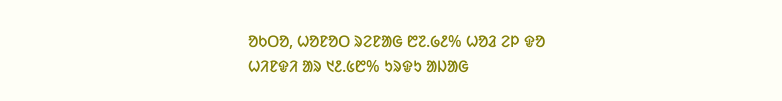ᱚᱠᱛᱚ, ᱦᱚᱱᱚᱛ ᱨᱮᱱᱟᱜ ᱘᱗.᱙᱒% ᱦᱚᱲ ᱮᱞ ᱫᱚ ᱦᱤᱱᱫᱤ ᱟᱨ ᱑᱒.᱕᱘% ᱩᱨᱫᱩ ᱟᱡᱟᱜ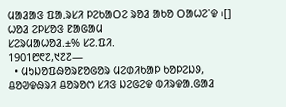ᱢᱟᱲᱟᱝ ᱯᱟᱹᱨᱥᱤ ᱞᱮᱠᱟᱛᱮ ᱨᱚᱲ ᱟᱠᱚ ᱛᱟᱦᱮᱸᱫ ᱾[]
ᱦᱚᱲ ᱮᱞᱥᱚᱝ ᱱᱟᱜᱟᱢ
ᱥᱮᱨᱢᱟᱦᱚᱲ.±% ᱥᱮ.ᱯᱤ.
1901᱘᱖᱗,᱑᱗᱗—
  • ᱢᱩᱡᱚᱯᱷᱚᱨᱱᱚᱜᱚᱨ ᱢᱮᱰᱤᱠᱟᱞ ᱠᱚᱞᱮᱡᱽ, ᱪᱚᱣᱫᱷᱨᱤ ᱪᱚᱨᱚᱬ ᱥᱤᱝ ᱡᱮᱜᱮᱫ ᱵᱤᱨᱫᱟᱹᱜᱟᱲ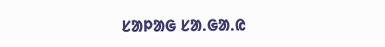ᱥᱟᱞᱟᱜ ᱥᱟᱹᱜᱟᱹᱭ